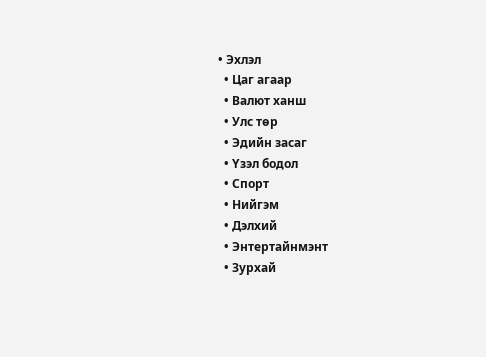• Эхлэл
  • Цаг агаар
  • Валют ханш
  • Улс төр
  • Эдийн засаг
  • Үзэл бодол
  • Спорт
  • Нийгэм
  • Дэлхий
  • Энтертайнмэнт
  • Зурхай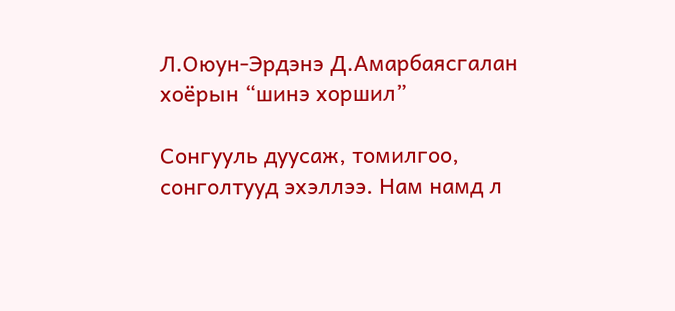Л.Оюун-Эрдэнэ Д.Амарбаясгалан хоёрын “шинэ хоршил”

Сонгууль дуусаж, томилгоо, сонголтууд эхэллээ. Нам намд л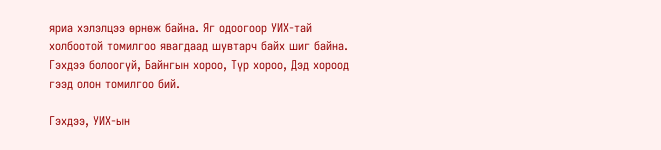яриа хэлэлцээ өрнөж байна. Яг одоогоор УИХ-тай холбоотой томилгоо явагдаад шувтарч байх шиг байна. Гэхдээ болоогүй, Байнгын хороо, Түр хороо, Дэд хороод гээд олон томилгоо бий.

Гэхдээ, УИХ-ын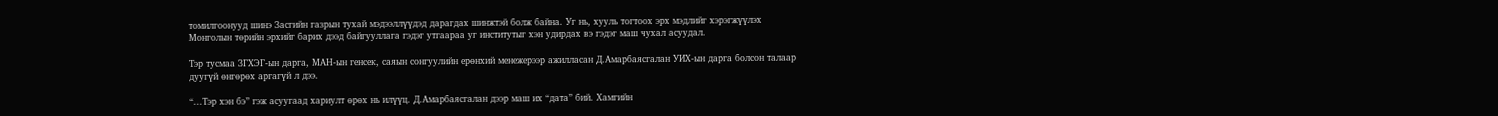томилгоонууд шинэ Засгийн газрын тухай мэдээллүүдэд дарагдах шинжтэй болж байна. Уг нь, хууль тогтоох эрх мэдлийг хэрэгжүүлэх Монголын төрийн эрхийг барих дээд байгууллага гэдэг утгаараа уг институтыг хэн удирдах вэ гэдэг маш чухал асуудал.

Тэр тусмаа ЗГХЭГ-ын дарга, МАН-ын генсек, саяын сонгуулийн ерөнхий менежерээр ажилласан Д.Амарбаясгалан УИХ-ын дарга болсон талаар дуугүй өнгөрөх аргагүй л дээ.

“...Тэр хэн бэ” гэж асуугаад хариулт өрөх нь илүүц. Д.Амарбаясгалан дээр маш их “дата” бий. Хамгийн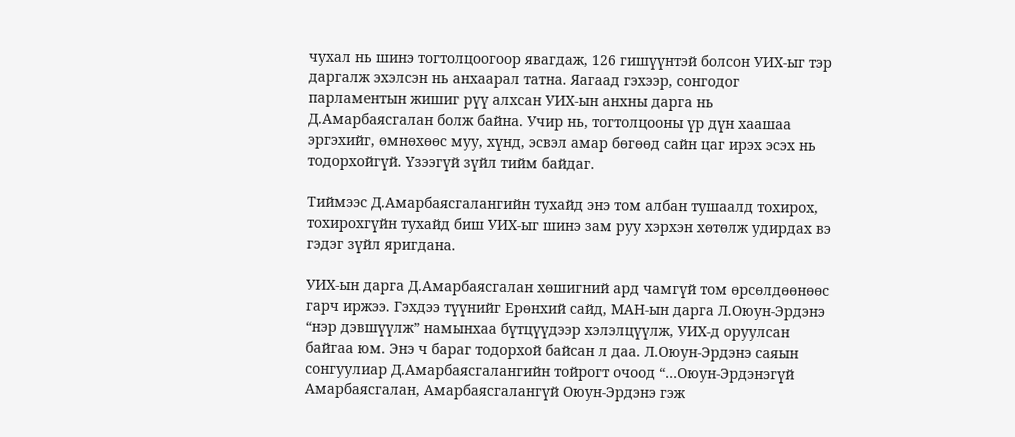чухал нь шинэ тогтолцоогоор явагдаж, 126 гишүүнтэй болсон УИХ-ыг тэр даргалж эхэлсэн нь анхаарал татна. Яагаад гэхээр, сонгодог парламентын жишиг рүү алхсан УИХ-ын анхны дарга нь Д.Амарбаясгалан болж байна. Учир нь, тогтолцооны үр дүн хаашаа эргэхийг, өмнөхөөс муу, хүнд, эсвэл амар бөгөөд сайн цаг ирэх эсэх нь тодорхойгүй. Үзээгүй зүйл тийм байдаг.

Тиймээс Д.Амарбаясгалангийн тухайд энэ том албан тушаалд тохирох, тохирохгүйн тухайд биш УИХ-ыг шинэ зам руу хэрхэн хөтөлж удирдах вэ гэдэг зүйл яригдана.

УИХ-ын дарга Д.Амарбаясгалан хөшигний ард чамгүй том өрсөлдөөнөөс гарч иржээ. Гэхдээ түүнийг Ерөнхий сайд, МАН-ын дарга Л.Оюун-Эрдэнэ “нэр дэвшүүлж” намынхаа бүтцүүдээр хэлэлцүүлж, УИХ-д оруулсан байгаа юм. Энэ ч бараг тодорхой байсан л даа. Л.Оюун-Эрдэнэ саяын сонгуулиар Д.Амарбаясгалангийн тойрогт очоод “…Оюун-Эрдэнэгүй Амарбаясгалан, Амарбаясгалангүй Оюун-Эрдэнэ гэж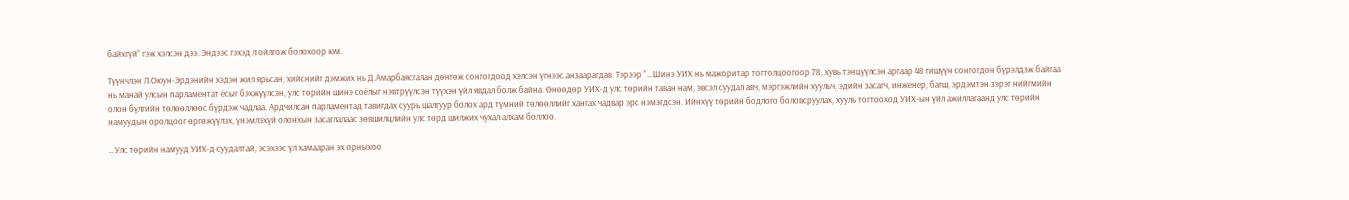байхгүй” гэж хэлсэн дээ. Эндээс гэхэд л ойлгож болохоор юм.

Түүнчлэн Л.Оюун-Эрдэнийн хэдэн жил ярьсан, хийснийг дэмжих нь Д.Амарбаясгалан дөнгөж сонгогдоод хэлсэн үгнээс анзаарагдав. Тэрээр “…Шинэ УИХ нь мажоритар тогтолцоогоор 78, хувь тэнцүүлсэн аргаар 48 гишүүн сонгогдон бүрэлдэж байгаа нь манай улсын парламентат ёсыг бэхжүүлсэн, улс төрийн шинэ соёлыг нэвтрүүлсэн түүхэн үйл явдал болж байна. Өнөөдөр УИХ-д улс төрийн таван нам, эвсэл суудал авч, мэргэжлийн хуульч, эдийн засагч, инженер, багш, эрдэмтэн зэрэг нийгмийн олон бүлгийн төлөөллөөс бүрдэж чадлаа. Ардчилсан парламентад тавигдах суурь шалгуур болох ард түмний төлөөллийг хангах чадвар эрс нэмэгдсэн. Ийнхүү төрийн бодлого боловсруулах, хууль тогтооход УИХ-ын үйл ажиллагаанд улс төрийн намуудын оролцоог өргөжүүлэх, үнэмлэхүй олонхын засаглалаас зөвшилцлийн улс төрд шилжих чухал алхам боллоо.

…Улс төрийн намууд УИХ-д суудалтай, эсэхээс үл хамааран эх орныхоо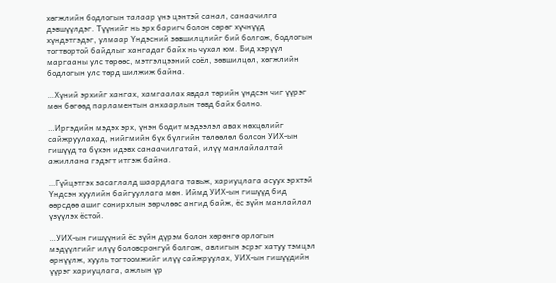хөгжлийн бодлогын талаар үнэ цэнтэй санал, санаачилга дэвшүүлдэг. Түүнийг нь эрх баригч болон сөрөг хүчнүүд хүндэтгэдэг, улмаар Үндэсний зөвшилцлийг бий болгож, бодлогын тогтвортой байдлыг хангадаг байх нь чухал юм. Бид хэрүүл маргааны улс төрөөс, мэтгэлцээний соёл, зөвшилцөл, хөгжлийн бодлогын улс төрд шилжиж байна.

…Хүний эрхийг хангах, хамгаалах явдал төрийн үндсэн чиг үүрэг мөн бөгөөд парламентын анхаарлын төвд байх болно.

…Иргэдийн мэдэх эрх, үнэн бодит мэдээлэл авах нөхцөлийг сайжруулахад, нийгмийн бүх бүлгийн төлөөлөл болсон УИХ-ын гишүүд та бүхэн идэвх санаачилгатай, илүү манлайлалтай ажиллана гэдэгт итгэж байна.

…Гүйцэтгэх засаглалд шаардлага тавьж, хариуцлага асуух эрхтэй Үндсэн хуулийн байгууллага мөн. Иймд УИХ-ын гишүүд бид өөрсдөө ашиг сонирхлын зөрчлөөс ангид байж, ёс зүйн манлайлал үзүүлэх ёстой.

…УИХ-ын гишүүний ёс зүйн дүрэм болон хөрөнгө орлогын мэдүүлгийг илүү боловсронгуй болгож, авлигын эсрэг хатуу тэмцэл өрнүүлж, хууль тогтоомжийг илүү сайжруулах, УИХ-ын гишүүдийн үүрэг хариуцлага, ажлын үр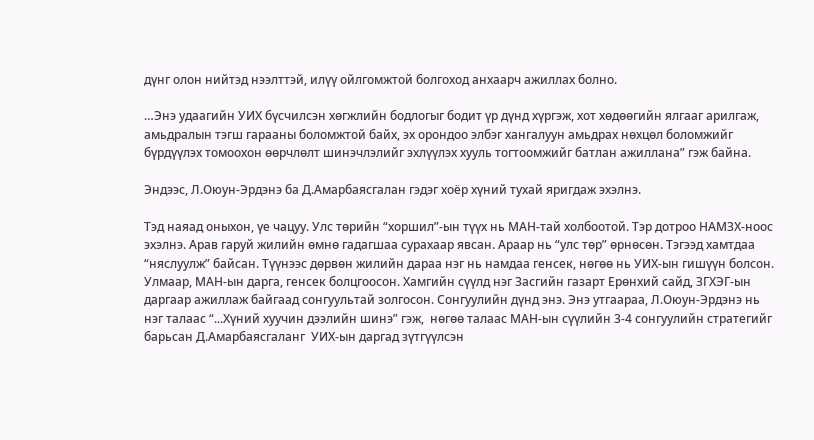дүнг олон нийтэд нээлттэй, илүү ойлгомжтой болгоход анхаарч ажиллах болно.

…Энэ удаагийн УИХ бүсчилсэн хөгжлийн бодлогыг бодит үр дүнд хүргэж, хот хөдөөгийн ялгааг арилгаж, амьдралын тэгш гарааны боломжтой байх, эх орондоо элбэг хангалуун амьдрах нөхцөл боломжийг бүрдүүлэх томоохон өөрчлөлт шинэчлэлийг эхлүүлэх хууль тогтоомжийг батлан ажиллана” гэж байна.

Эндээс, Л.Оюун-Эрдэнэ ба Д.Амарбаясгалан гэдэг хоёр хүний тухай яригдаж эхэлнэ.

Тэд наяад оныхон, үе чацуу. Улс төрийн “хоршил”-ын түүх нь МАН-тай холбоотой. Тэр дотроо НАМЗХ-ноос эхэлнэ. Арав гаруй жилийн өмнө гадагшаа сурахаар явсан. Араар нь “улс төр” өрнөсөн. Тэгээд хамтдаа “няслуулж” байсан. Түүнээс дөрвөн жилийн дараа нэг нь намдаа генсек, нөгөө нь УИХ-ын гишүүн болсон. Улмаар, МАН-ын дарга, генсек болцгоосон. Хамгийн сүүлд нэг Засгийн газарт Ерөнхий сайд, ЗГХЭГ-ын даргаар ажиллаж байгаад сонгуультай золгосон. Сонгуулийн дүнд энэ. Энэ утгаараа, Л.Оюун-Эрдэнэ нь нэг талаас “...Хүний хуучин дээлийн шинэ” гэж,  нөгөө талаас МАН-ын сүүлийн 3-4 сонгуулийн стратегийг барьсан Д.Амарбаясгаланг  УИХ-ын даргад зүтгүүлсэн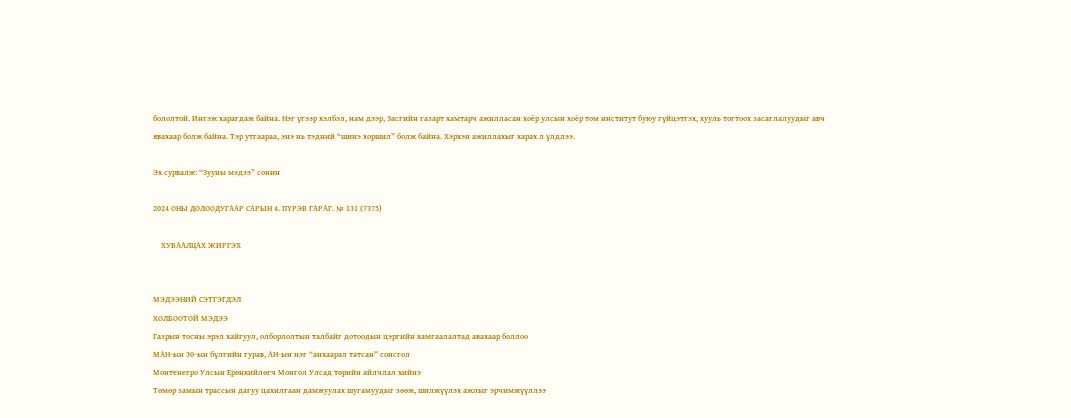бололтой. Ингэж харагдаж байна. Нэг үгээр хэлбэл, нам дээр, Засгийн газарт хамтарч ажилласан хоёр улсын хоёр том институт буюу гүйцэтгэх, хууль тогтоох засаглалуудыг авч явахаар болж байна. Тэр утгаараа, энэ нь тэдний “шинэ хоршил” болж байна. Хэрхэн ажиллахыг харах л үлдлээ.

Эх сурвалж: “Зууны мэдээ” сонин

2024 ОНЫ ДОЛООДУГААР САРЫН 4. ПҮРЭВ ГАРАГ. № 131 (7375)

    ХУВААЛЦАХ ЖИРГЭХ


МЭДЭЭНИЙ СЭТГЭГДЭЛ
ХОЛБООТОЙ МЭДЭЭ
Газрын тосны эрэл хайгуул, олборлолтын талбайг дотоодын цэргийн хамгаалалтад авахаар боллоо
МАН-ын 30-ын бүлгийн гурав, АН-ын нэг “анхаарал татсан” сонсгол
Монтенегро Улсын Ерөнхийлөгч Монгол Улсад төрийн айлчлал хийнэ
Төмөр замын трассын дагуу цахилгаан дамжуулах шугамуудыг зөөж, шилжүүлэх ажлыг эрчимжүүллээ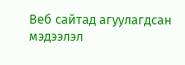Веб сайтад агуулагдсан мэдээлэл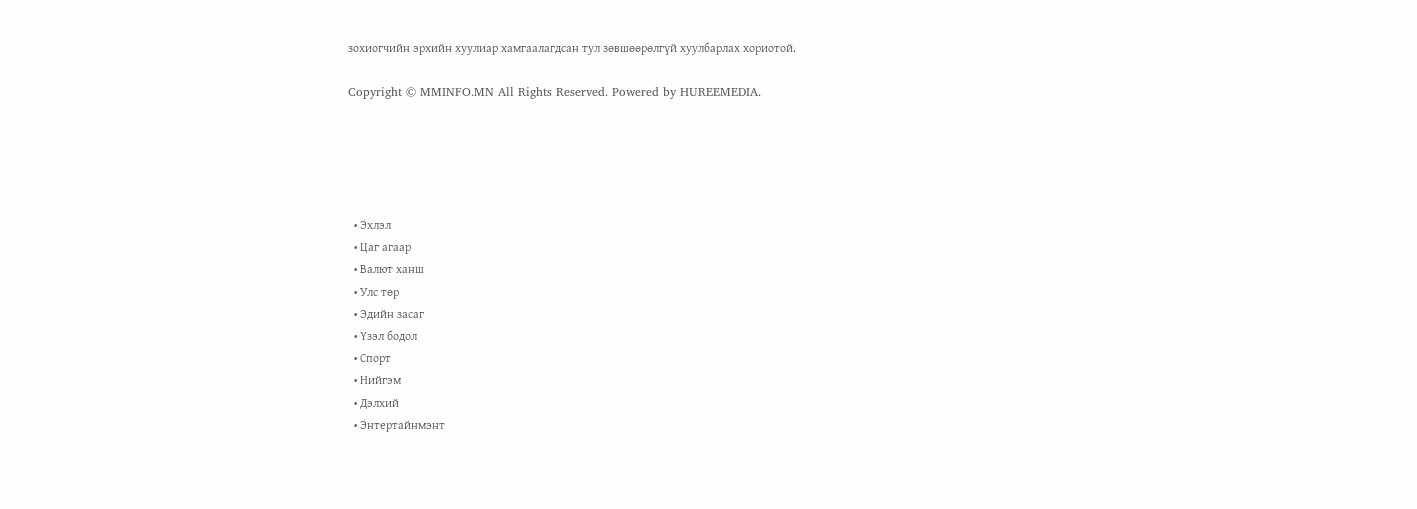зохиогчийн эрхийн хуулиар хамгаалагдсан тул зөвшөөрөлгүй хуулбарлах хориотой.

Copyright © MMINFO.MN All Rights Reserved. Powered by HUREEMEDIA.





  • Эхлэл
  • Цаг агаар
  • Валют ханш
  • Улс төр
  • Эдийн засаг
  • Үзэл бодол
  • Спорт
  • Нийгэм
  • Дэлхий
  • Энтертайнмэнт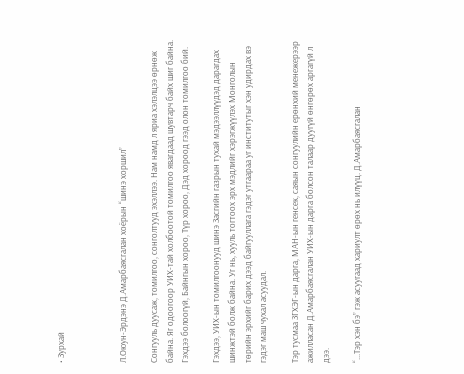• Зурхай



Л.Оюун-Эрдэнэ Д.Амарбаясгалан хоёрын “шинэ хоршил”

Сонгууль дуусаж, томилгоо, сонголтууд эхэллээ. Нам намд л яриа хэлэлцээ өрнөж байна. Яг одоогоор УИХ-тай холбоотой томилгоо явагдаад шувтарч байх шиг байна. Гэхдээ болоогүй, Байнгын хороо, Түр хороо, Дэд хороод гээд олон томилгоо бий.

Гэхдээ, УИХ-ын томилгоонууд шинэ Засгийн газрын тухай мэдээллүүдэд дарагдах шинжтэй болж байна. Уг нь, хууль тогтоох эрх мэдлийг хэрэгжүүлэх Монголын төрийн эрхийг барих дээд байгууллага гэдэг утгаараа уг институтыг хэн удирдах вэ гэдэг маш чухал асуудал.

Тэр тусмаа ЗГХЭГ-ын дарга, МАН-ын генсек, саяын сонгуулийн ерөнхий менежерээр ажилласан Д.Амарбаясгалан УИХ-ын дарга болсон талаар дуугүй өнгөрөх аргагүй л дээ.

“...Тэр хэн бэ” гэж асуугаад хариулт өрөх нь илүүц. Д.Амарбаясгалан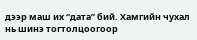дээр маш их “дата” бий. Хамгийн чухал нь шинэ тогтолцоогоор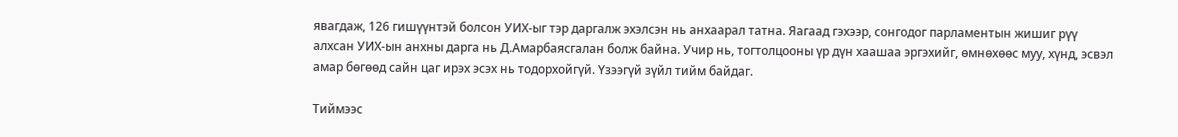явагдаж, 126 гишүүнтэй болсон УИХ-ыг тэр даргалж эхэлсэн нь анхаарал татна. Яагаад гэхээр, сонгодог парламентын жишиг рүү алхсан УИХ-ын анхны дарга нь Д.Амарбаясгалан болж байна. Учир нь, тогтолцооны үр дүн хаашаа эргэхийг, өмнөхөөс муу, хүнд, эсвэл амар бөгөөд сайн цаг ирэх эсэх нь тодорхойгүй. Үзээгүй зүйл тийм байдаг.

Тиймээс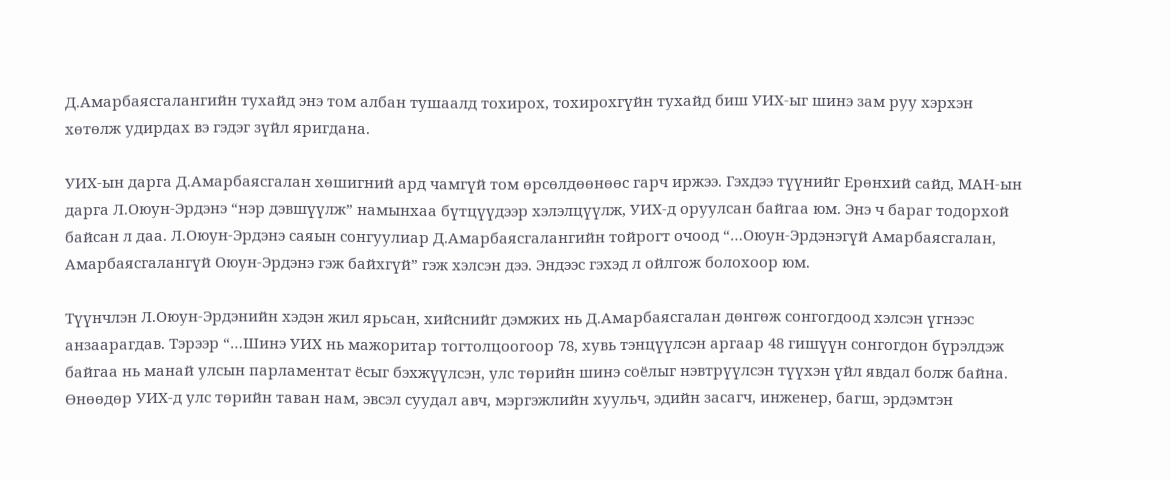Д.Амарбаясгалангийн тухайд энэ том албан тушаалд тохирох, тохирохгүйн тухайд биш УИХ-ыг шинэ зам руу хэрхэн хөтөлж удирдах вэ гэдэг зүйл яригдана.

УИХ-ын дарга Д.Амарбаясгалан хөшигний ард чамгүй том өрсөлдөөнөөс гарч иржээ. Гэхдээ түүнийг Ерөнхий сайд, МАН-ын дарга Л.Оюун-Эрдэнэ “нэр дэвшүүлж” намынхаа бүтцүүдээр хэлэлцүүлж, УИХ-д оруулсан байгаа юм. Энэ ч бараг тодорхой байсан л даа. Л.Оюун-Эрдэнэ саяын сонгуулиар Д.Амарбаясгалангийн тойрогт очоод “…Оюун-Эрдэнэгүй Амарбаясгалан, Амарбаясгалангүй Оюун-Эрдэнэ гэж байхгүй” гэж хэлсэн дээ. Эндээс гэхэд л ойлгож болохоор юм.

Түүнчлэн Л.Оюун-Эрдэнийн хэдэн жил ярьсан, хийснийг дэмжих нь Д.Амарбаясгалан дөнгөж сонгогдоод хэлсэн үгнээс анзаарагдав. Тэрээр “…Шинэ УИХ нь мажоритар тогтолцоогоор 78, хувь тэнцүүлсэн аргаар 48 гишүүн сонгогдон бүрэлдэж байгаа нь манай улсын парламентат ёсыг бэхжүүлсэн, улс төрийн шинэ соёлыг нэвтрүүлсэн түүхэн үйл явдал болж байна. Өнөөдөр УИХ-д улс төрийн таван нам, эвсэл суудал авч, мэргэжлийн хуульч, эдийн засагч, инженер, багш, эрдэмтэн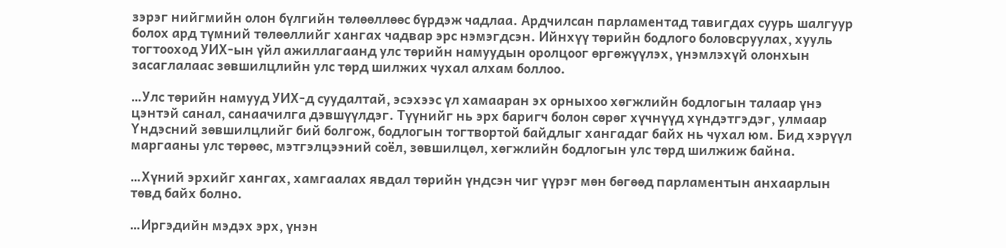зэрэг нийгмийн олон бүлгийн төлөөллөөс бүрдэж чадлаа. Ардчилсан парламентад тавигдах суурь шалгуур болох ард түмний төлөөллийг хангах чадвар эрс нэмэгдсэн. Ийнхүү төрийн бодлого боловсруулах, хууль тогтооход УИХ-ын үйл ажиллагаанд улс төрийн намуудын оролцоог өргөжүүлэх, үнэмлэхүй олонхын засаглалаас зөвшилцлийн улс төрд шилжих чухал алхам боллоо.

…Улс төрийн намууд УИХ-д суудалтай, эсэхээс үл хамааран эх орныхоо хөгжлийн бодлогын талаар үнэ цэнтэй санал, санаачилга дэвшүүлдэг. Түүнийг нь эрх баригч болон сөрөг хүчнүүд хүндэтгэдэг, улмаар Үндэсний зөвшилцлийг бий болгож, бодлогын тогтвортой байдлыг хангадаг байх нь чухал юм. Бид хэрүүл маргааны улс төрөөс, мэтгэлцээний соёл, зөвшилцөл, хөгжлийн бодлогын улс төрд шилжиж байна.

…Хүний эрхийг хангах, хамгаалах явдал төрийн үндсэн чиг үүрэг мөн бөгөөд парламентын анхаарлын төвд байх болно.

…Иргэдийн мэдэх эрх, үнэн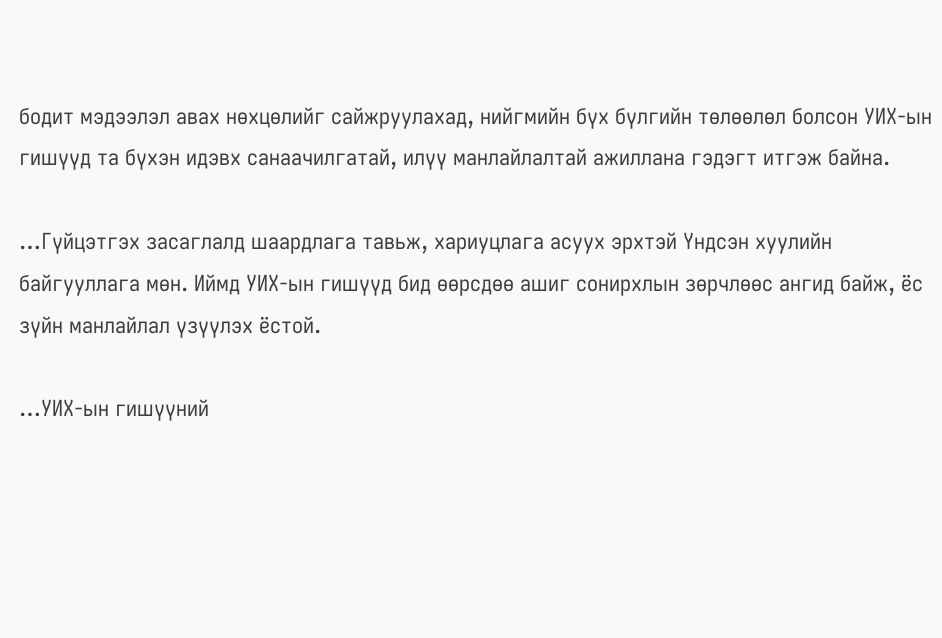бодит мэдээлэл авах нөхцөлийг сайжруулахад, нийгмийн бүх бүлгийн төлөөлөл болсон УИХ-ын гишүүд та бүхэн идэвх санаачилгатай, илүү манлайлалтай ажиллана гэдэгт итгэж байна.

…Гүйцэтгэх засаглалд шаардлага тавьж, хариуцлага асуух эрхтэй Үндсэн хуулийн байгууллага мөн. Иймд УИХ-ын гишүүд бид өөрсдөө ашиг сонирхлын зөрчлөөс ангид байж, ёс зүйн манлайлал үзүүлэх ёстой.

…УИХ-ын гишүүний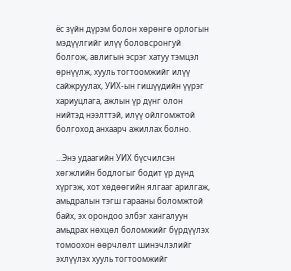ёс зүйн дүрэм болон хөрөнгө орлогын мэдүүлгийг илүү боловсронгуй болгож, авлигын эсрэг хатуу тэмцэл өрнүүлж, хууль тогтоомжийг илүү сайжруулах, УИХ-ын гишүүдийн үүрэг хариуцлага, ажлын үр дүнг олон нийтэд нээлттэй, илүү ойлгомжтой болгоход анхаарч ажиллах болно.

…Энэ удаагийн УИХ бүсчилсэн хөгжлийн бодлогыг бодит үр дүнд хүргэж, хот хөдөөгийн ялгааг арилгаж, амьдралын тэгш гарааны боломжтой байх, эх орондоо элбэг хангалуун амьдрах нөхцөл боломжийг бүрдүүлэх томоохон өөрчлөлт шинэчлэлийг эхлүүлэх хууль тогтоомжийг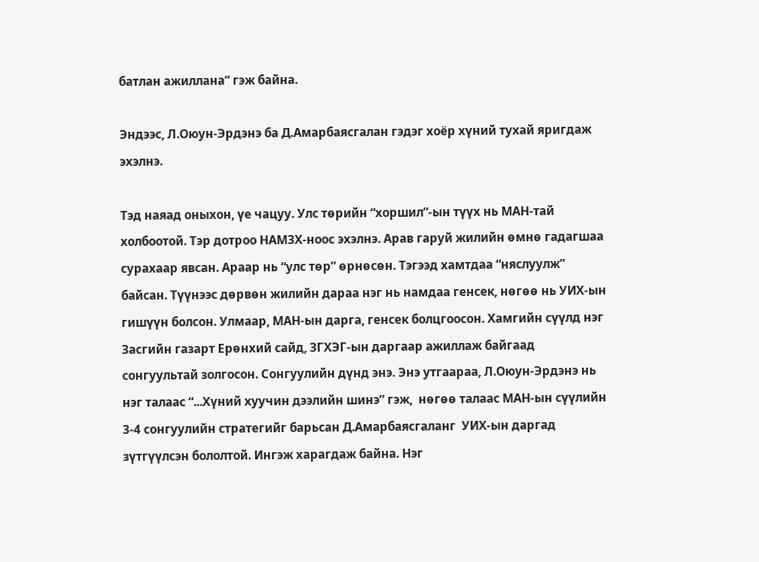батлан ажиллана” гэж байна.

Эндээс, Л.Оюун-Эрдэнэ ба Д.Амарбаясгалан гэдэг хоёр хүний тухай яригдаж эхэлнэ.

Тэд наяад оныхон, үе чацуу. Улс төрийн “хоршил”-ын түүх нь МАН-тай холбоотой. Тэр дотроо НАМЗХ-ноос эхэлнэ. Арав гаруй жилийн өмнө гадагшаа сурахаар явсан. Араар нь “улс төр” өрнөсөн. Тэгээд хамтдаа “няслуулж” байсан. Түүнээс дөрвөн жилийн дараа нэг нь намдаа генсек, нөгөө нь УИХ-ын гишүүн болсон. Улмаар, МАН-ын дарга, генсек болцгоосон. Хамгийн сүүлд нэг Засгийн газарт Ерөнхий сайд, ЗГХЭГ-ын даргаар ажиллаж байгаад сонгуультай золгосон. Сонгуулийн дүнд энэ. Энэ утгаараа, Л.Оюун-Эрдэнэ нь нэг талаас “...Хүний хуучин дээлийн шинэ” гэж,  нөгөө талаас МАН-ын сүүлийн 3-4 сонгуулийн стратегийг барьсан Д.Амарбаясгаланг  УИХ-ын даргад зүтгүүлсэн бололтой. Ингэж харагдаж байна. Нэг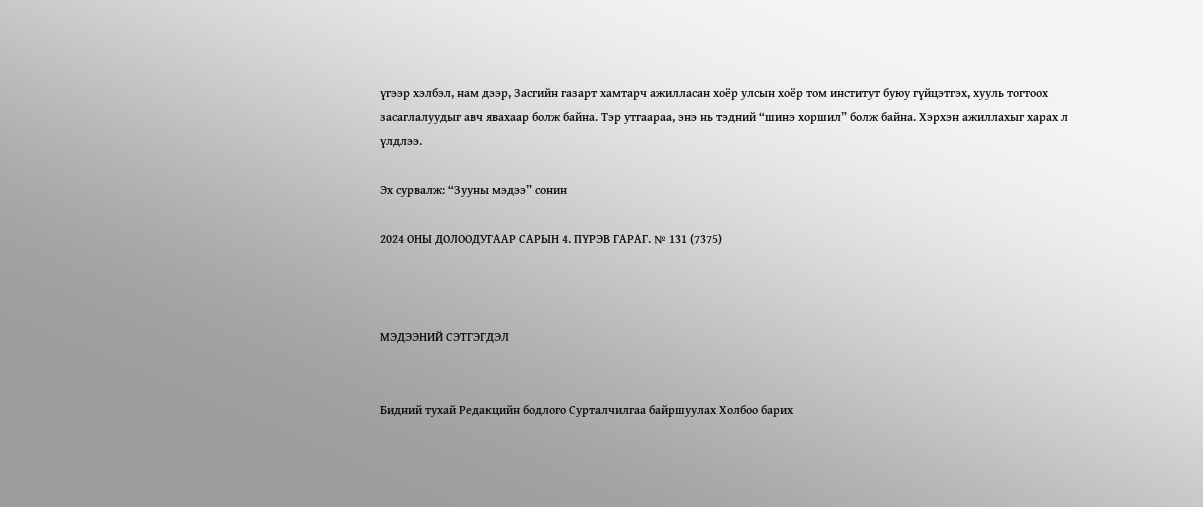үгээр хэлбэл, нам дээр, Засгийн газарт хамтарч ажилласан хоёр улсын хоёр том институт буюу гүйцэтгэх, хууль тогтоох засаглалуудыг авч явахаар болж байна. Тэр утгаараа, энэ нь тэдний “шинэ хоршил” болж байна. Хэрхэн ажиллахыг харах л үлдлээ.

Эх сурвалж: “Зууны мэдээ” сонин

2024 ОНЫ ДОЛООДУГААР САРЫН 4. ПҮРЭВ ГАРАГ. № 131 (7375)



МЭДЭЭНИЙ СЭТГЭГДЭЛ


Бидний тухай Редакцийн бодлого Сурталчилгаа байршуулах Холбоо барих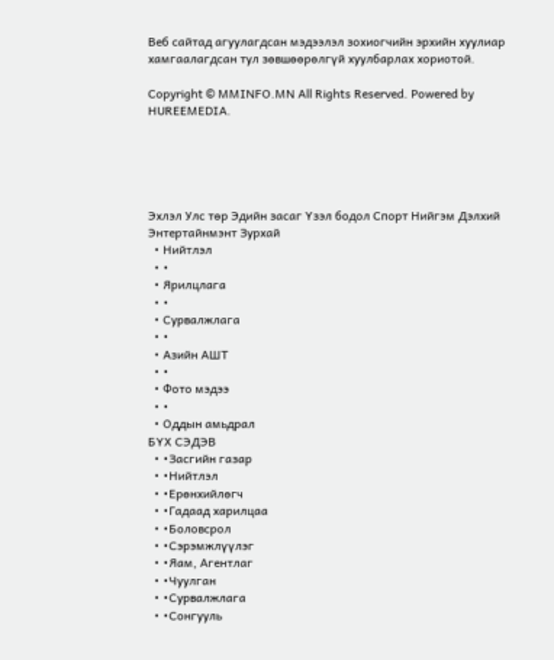Веб сайтад агуулагдсан мэдээлэл зохиогчийн эрхийн хуулиар хамгаалагдсан тул зөвшөөрөлгүй хуулбарлах хориотой.

Copyright © MMINFO.MN All Rights Reserved. Powered by HUREEMEDIA.





Эхлэл Улс төр Эдийн засаг Үзэл бодол Спорт Нийгэм Дэлхий Энтертайнмэнт Зурхай
  • Нийтлэл
  • •
  • Ярилцлага
  • •
  • Сурвалжлага
  • •
  • Азийн АШТ
  • •
  • Фото мэдээ
  • •
  • Оддын амьдрал
БҮХ СЭДЭВ
  • •Засгийн газар
  • •Нийтлэл
  • •Ерөнхийлөгч
  • •Гадаад харилцаа
  • •Боловсрол
  • •Сэрэмжлүүлэг
  • •Яам, Агентлаг
  • •Чуулган
  • •Сурвалжлага
  • •Сонгууль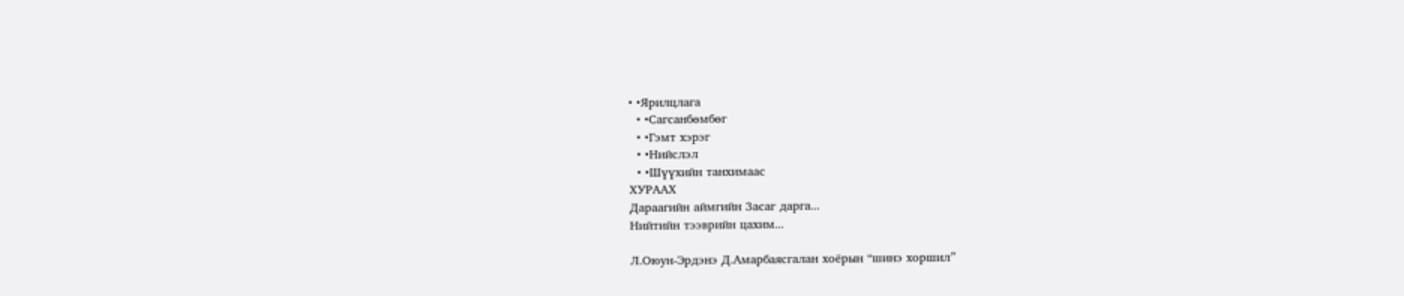• •Ярилцлага
  • •Сагсанбөмбөг
  • •Гэмт хэрэг
  • •Нийслэл
  • •Шүүхийн танхимаас
ХУРААХ
Дараагийн аймгийн Засаг дарга...
Нийтийн тээврийн цахим...

Л.Оюун-Эрдэнэ Д.Амарбаясгалан хоёрын “шинэ хоршил”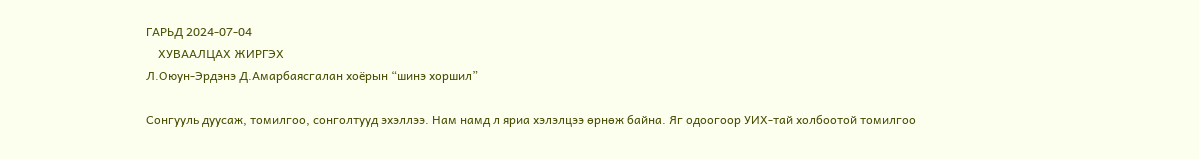ГАРЬД 2024-07-04
    ХУВААЛЦАХ ЖИРГЭХ
Л.Оюун-Эрдэнэ Д.Амарбаясгалан хоёрын “шинэ хоршил”

Сонгууль дуусаж, томилгоо, сонголтууд эхэллээ. Нам намд л яриа хэлэлцээ өрнөж байна. Яг одоогоор УИХ-тай холбоотой томилгоо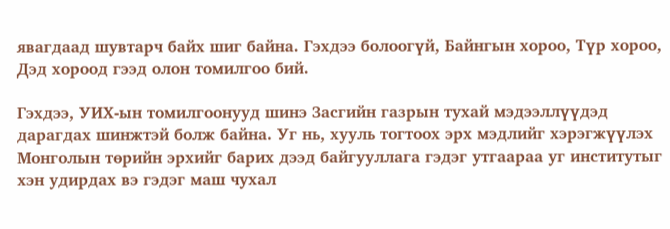явагдаад шувтарч байх шиг байна. Гэхдээ болоогүй, Байнгын хороо, Түр хороо, Дэд хороод гээд олон томилгоо бий.

Гэхдээ, УИХ-ын томилгоонууд шинэ Засгийн газрын тухай мэдээллүүдэд дарагдах шинжтэй болж байна. Уг нь, хууль тогтоох эрх мэдлийг хэрэгжүүлэх Монголын төрийн эрхийг барих дээд байгууллага гэдэг утгаараа уг институтыг хэн удирдах вэ гэдэг маш чухал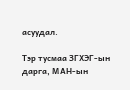асуудал.

Тэр тусмаа ЗГХЭГ-ын дарга, МАН-ын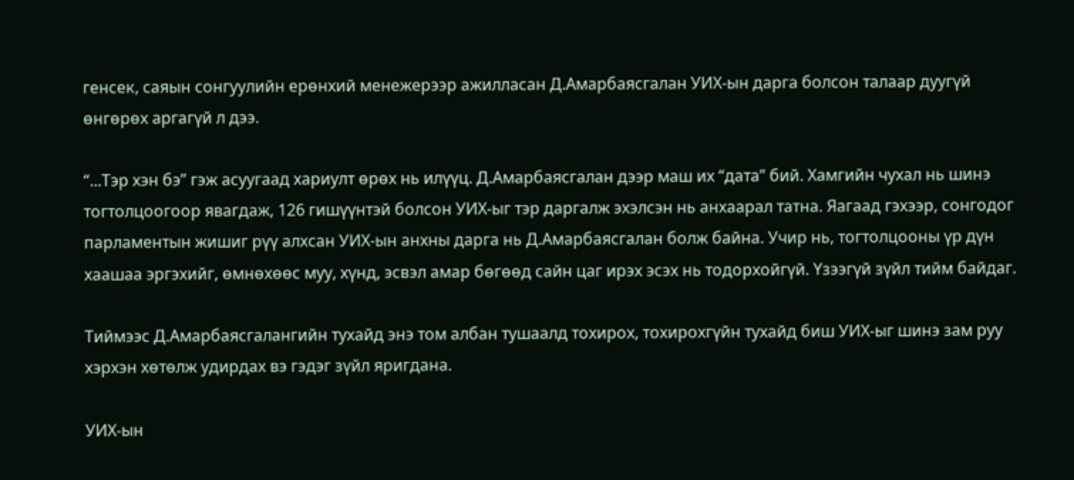генсек, саяын сонгуулийн ерөнхий менежерээр ажилласан Д.Амарбаясгалан УИХ-ын дарга болсон талаар дуугүй өнгөрөх аргагүй л дээ.

“...Тэр хэн бэ” гэж асуугаад хариулт өрөх нь илүүц. Д.Амарбаясгалан дээр маш их “дата” бий. Хамгийн чухал нь шинэ тогтолцоогоор явагдаж, 126 гишүүнтэй болсон УИХ-ыг тэр даргалж эхэлсэн нь анхаарал татна. Яагаад гэхээр, сонгодог парламентын жишиг рүү алхсан УИХ-ын анхны дарга нь Д.Амарбаясгалан болж байна. Учир нь, тогтолцооны үр дүн хаашаа эргэхийг, өмнөхөөс муу, хүнд, эсвэл амар бөгөөд сайн цаг ирэх эсэх нь тодорхойгүй. Үзээгүй зүйл тийм байдаг.

Тиймээс Д.Амарбаясгалангийн тухайд энэ том албан тушаалд тохирох, тохирохгүйн тухайд биш УИХ-ыг шинэ зам руу хэрхэн хөтөлж удирдах вэ гэдэг зүйл яригдана.

УИХ-ын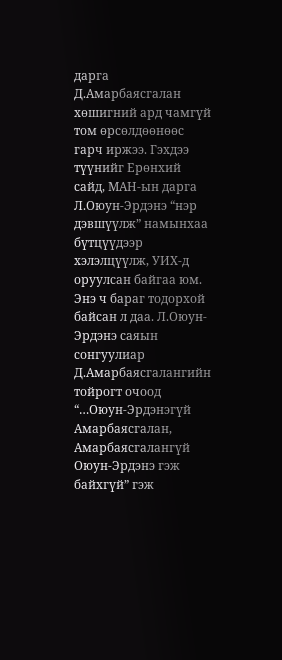дарга Д.Амарбаясгалан хөшигний ард чамгүй том өрсөлдөөнөөс гарч иржээ. Гэхдээ түүнийг Ерөнхий сайд, МАН-ын дарга Л.Оюун-Эрдэнэ “нэр дэвшүүлж” намынхаа бүтцүүдээр хэлэлцүүлж, УИХ-д оруулсан байгаа юм. Энэ ч бараг тодорхой байсан л даа. Л.Оюун-Эрдэнэ саяын сонгуулиар Д.Амарбаясгалангийн тойрогт очоод “…Оюун-Эрдэнэгүй Амарбаясгалан, Амарбаясгалангүй Оюун-Эрдэнэ гэж байхгүй” гэж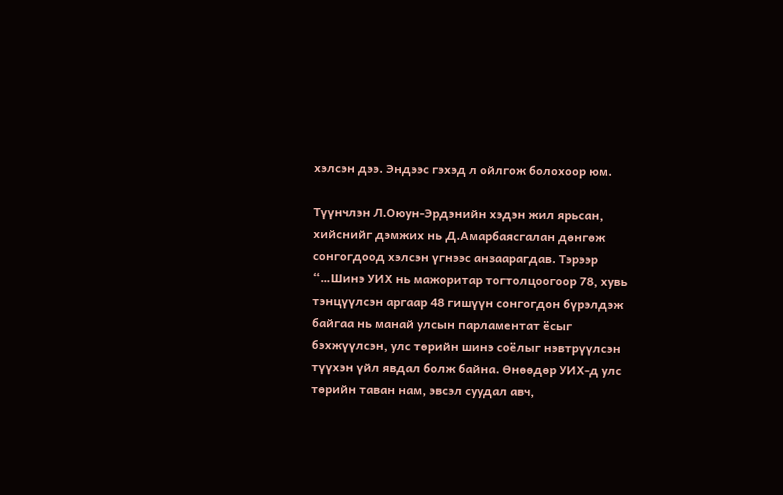хэлсэн дээ. Эндээс гэхэд л ойлгож болохоор юм.

Түүнчлэн Л.Оюун-Эрдэнийн хэдэн жил ярьсан, хийснийг дэмжих нь Д.Амарбаясгалан дөнгөж сонгогдоод хэлсэн үгнээс анзаарагдав. Тэрээр “…Шинэ УИХ нь мажоритар тогтолцоогоор 78, хувь тэнцүүлсэн аргаар 48 гишүүн сонгогдон бүрэлдэж байгаа нь манай улсын парламентат ёсыг бэхжүүлсэн, улс төрийн шинэ соёлыг нэвтрүүлсэн түүхэн үйл явдал болж байна. Өнөөдөр УИХ-д улс төрийн таван нам, эвсэл суудал авч,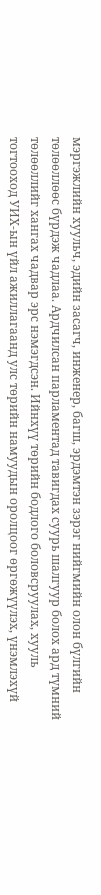мэргэжлийн хуульч, эдийн засагч, инженер, багш, эрдэмтэн зэрэг нийгмийн олон бүлгийн төлөөллөөс бүрдэж чадлаа. Ардчилсан парламентад тавигдах суурь шалгуур болох ард түмний төлөөллийг хангах чадвар эрс нэмэгдсэн. Ийнхүү төрийн бодлого боловсруулах, хууль тогтооход УИХ-ын үйл ажиллагаанд улс төрийн намуудын оролцоог өргөжүүлэх, үнэмлэхүй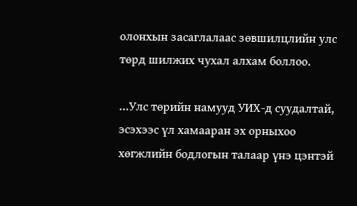олонхын засаглалаас зөвшилцлийн улс төрд шилжих чухал алхам боллоо.

…Улс төрийн намууд УИХ-д суудалтай, эсэхээс үл хамааран эх орныхоо хөгжлийн бодлогын талаар үнэ цэнтэй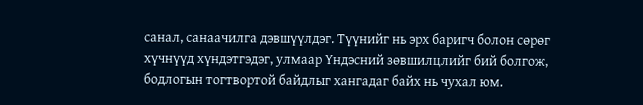санал, санаачилга дэвшүүлдэг. Түүнийг нь эрх баригч болон сөрөг хүчнүүд хүндэтгэдэг, улмаар Үндэсний зөвшилцлийг бий болгож, бодлогын тогтвортой байдлыг хангадаг байх нь чухал юм.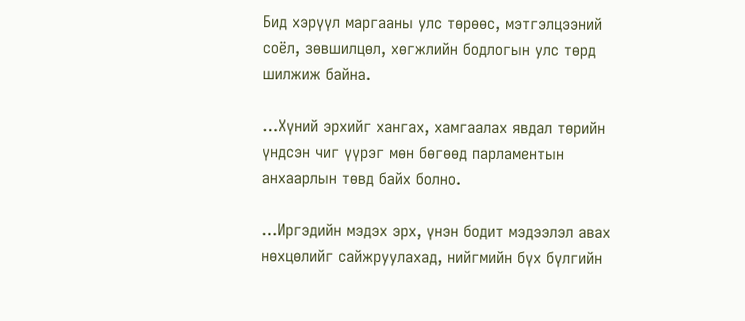Бид хэрүүл маргааны улс төрөөс, мэтгэлцээний соёл, зөвшилцөл, хөгжлийн бодлогын улс төрд шилжиж байна.

…Хүний эрхийг хангах, хамгаалах явдал төрийн үндсэн чиг үүрэг мөн бөгөөд парламентын анхаарлын төвд байх болно.

…Иргэдийн мэдэх эрх, үнэн бодит мэдээлэл авах нөхцөлийг сайжруулахад, нийгмийн бүх бүлгийн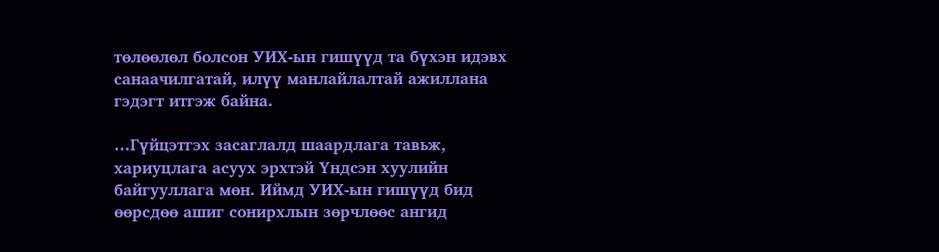төлөөлөл болсон УИХ-ын гишүүд та бүхэн идэвх санаачилгатай, илүү манлайлалтай ажиллана гэдэгт итгэж байна.

…Гүйцэтгэх засаглалд шаардлага тавьж, хариуцлага асуух эрхтэй Үндсэн хуулийн байгууллага мөн. Иймд УИХ-ын гишүүд бид өөрсдөө ашиг сонирхлын зөрчлөөс ангид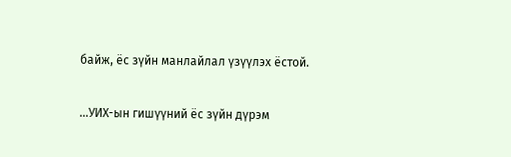байж, ёс зүйн манлайлал үзүүлэх ёстой.

…УИХ-ын гишүүний ёс зүйн дүрэм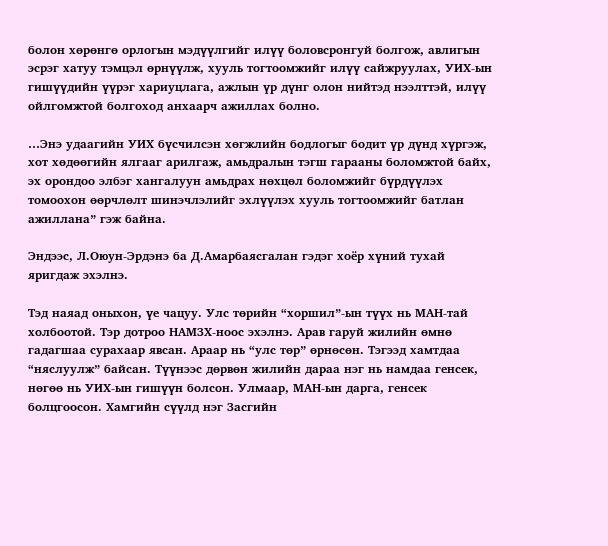болон хөрөнгө орлогын мэдүүлгийг илүү боловсронгуй болгож, авлигын эсрэг хатуу тэмцэл өрнүүлж, хууль тогтоомжийг илүү сайжруулах, УИХ-ын гишүүдийн үүрэг хариуцлага, ажлын үр дүнг олон нийтэд нээлттэй, илүү ойлгомжтой болгоход анхаарч ажиллах болно.

…Энэ удаагийн УИХ бүсчилсэн хөгжлийн бодлогыг бодит үр дүнд хүргэж, хот хөдөөгийн ялгааг арилгаж, амьдралын тэгш гарааны боломжтой байх, эх орондоо элбэг хангалуун амьдрах нөхцөл боломжийг бүрдүүлэх томоохон өөрчлөлт шинэчлэлийг эхлүүлэх хууль тогтоомжийг батлан ажиллана” гэж байна.

Эндээс, Л.Оюун-Эрдэнэ ба Д.Амарбаясгалан гэдэг хоёр хүний тухай яригдаж эхэлнэ.

Тэд наяад оныхон, үе чацуу. Улс төрийн “хоршил”-ын түүх нь МАН-тай холбоотой. Тэр дотроо НАМЗХ-ноос эхэлнэ. Арав гаруй жилийн өмнө гадагшаа сурахаар явсан. Араар нь “улс төр” өрнөсөн. Тэгээд хамтдаа “няслуулж” байсан. Түүнээс дөрвөн жилийн дараа нэг нь намдаа генсек, нөгөө нь УИХ-ын гишүүн болсон. Улмаар, МАН-ын дарга, генсек болцгоосон. Хамгийн сүүлд нэг Засгийн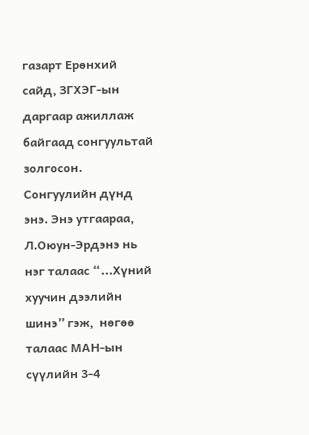газарт Ерөнхий сайд, ЗГХЭГ-ын даргаар ажиллаж байгаад сонгуультай золгосон. Сонгуулийн дүнд энэ. Энэ утгаараа, Л.Оюун-Эрдэнэ нь нэг талаас “...Хүний хуучин дээлийн шинэ” гэж,  нөгөө талаас МАН-ын сүүлийн 3-4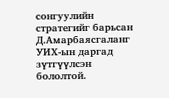сонгуулийн стратегийг барьсан Д.Амарбаясгаланг  УИХ-ын даргад зүтгүүлсэн бололтой.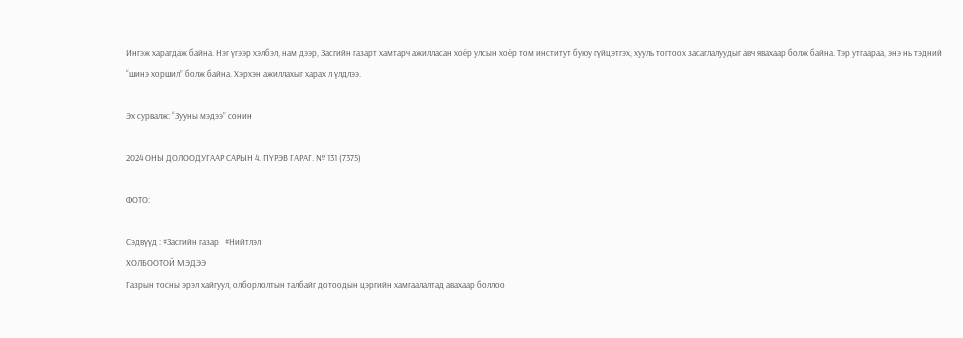Ингэж харагдаж байна. Нэг үгээр хэлбэл, нам дээр, Засгийн газарт хамтарч ажилласан хоёр улсын хоёр том институт буюу гүйцэтгэх, хууль тогтоох засаглалуудыг авч явахаар болж байна. Тэр утгаараа, энэ нь тэдний “шинэ хоршил” болж байна. Хэрхэн ажиллахыг харах л үлдлээ.

Эх сурвалж: “Зууны мэдээ” сонин

2024 ОНЫ ДОЛООДУГААР САРЫН 4. ПҮРЭВ ГАРАГ. № 131 (7375)

ФОТО:

Сэдвүүд : #Засгийн газар   #Нийтлэл
ХОЛБООТОЙ МЭДЭЭ
Газрын тосны эрэл хайгуул, олборлолтын талбайг дотоодын цэргийн хамгаалалтад авахаар боллоо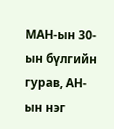МАН-ын 30-ын бүлгийн гурав, АН-ын нэг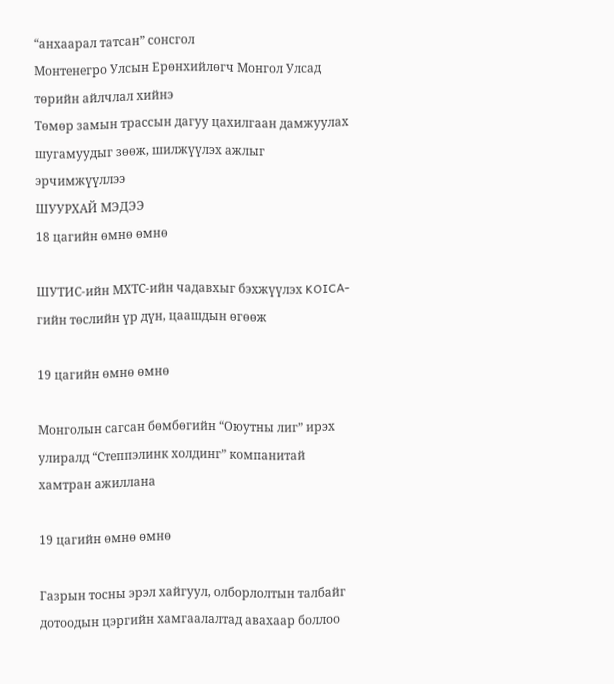“анхаарал татсан” сонсгол
Монтенегро Улсын Ерөнхийлөгч Монгол Улсад төрийн айлчлал хийнэ
Төмөр замын трассын дагуу цахилгаан дамжуулах шугамуудыг зөөж, шилжүүлэх ажлыг эрчимжүүллээ
ШУУРХАЙ МЭДЭЭ
18 цагийн өмнө өмнө

ШУТИС-ийн МХТС-ийн чадавхыг бэхжүүлэх KOICA-гийн төслийн үр дүн, цаашдын өгөөж

19 цагийн өмнө өмнө

Монголын сагсан бөмбөгийн “Оюутны лиг” ирэх улиралд “Степпэлинк холдинг” компанитай хамтран ажиллана

19 цагийн өмнө өмнө

Газрын тосны эрэл хайгуул, олборлолтын талбайг дотоодын цэргийн хамгаалалтад авахаар боллоо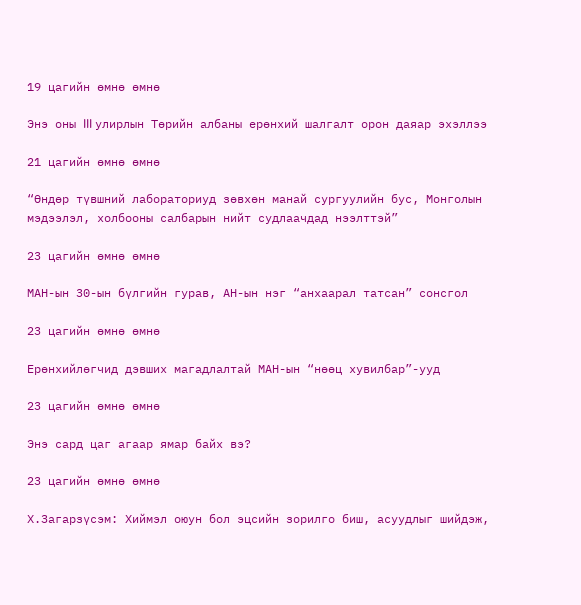19 цагийн өмнө өмнө

Энэ оны III улирлын Төрийн албаны ерөнхий шалгалт орон даяар эхэллээ

21 цагийн өмнө өмнө

“Өндөр түвшний лабораториуд зөвхөн манай сургуулийн бус, Монголын мэдээлэл, холбооны салбарын нийт судлаачдад нээлттэй”

23 цагийн өмнө өмнө

МАН-ын 30-ын бүлгийн гурав, АН-ын нэг “анхаарал татсан” сонсгол

23 цагийн өмнө өмнө

Ерөнхийлөгчид дэвших магадлалтай МАН-ын “нөөц хувилбар”-ууд

23 цагийн өмнө өмнө

Энэ сард цаг агаар ямар байх вэ?

23 цагийн өмнө өмнө

Х.Загарзүсэм: Хиймэл оюун бол эцсийн зорилго биш, асуудлыг шийдэж,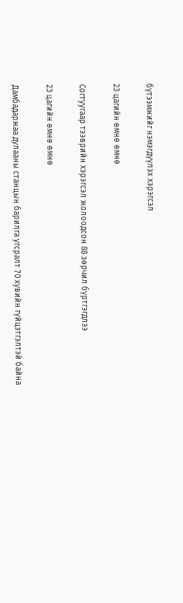бүтээмжийг нэмэгдүүлэх хэрэгсэл

23 цагийн өмнө өмнө

Согтуугаар тээврийн хэрэгсэл жолоодсон 88 зөрчил бүртгэгдлээ

23 цагийн өмнө өмнө

Дамбадаржаа дулааны станцын барилга угсралт 70 хувийн гүйцэтгэлтэй байна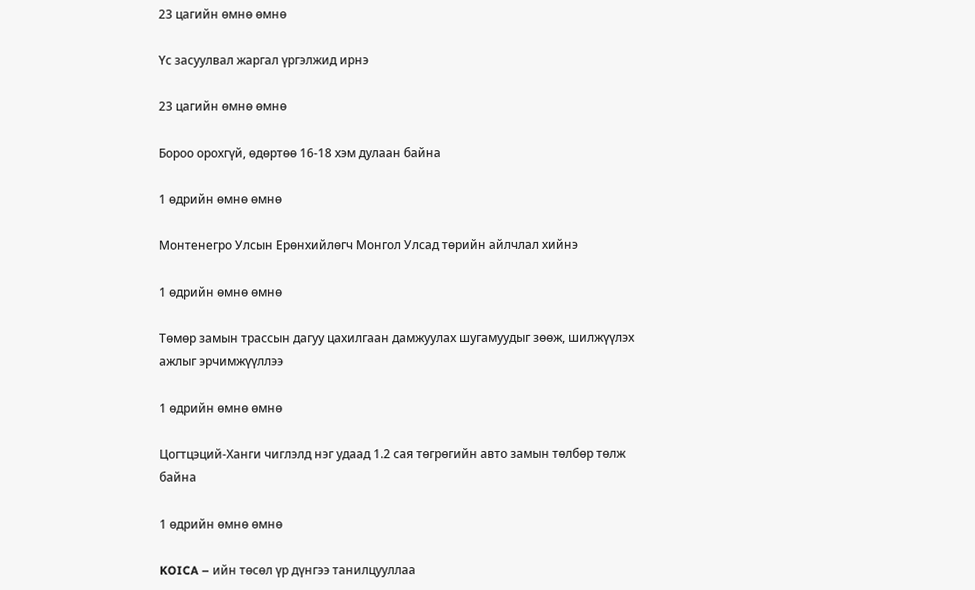23 цагийн өмнө өмнө

Үс засуулвал жаргал үргэлжид ирнэ

23 цагийн өмнө өмнө

Бороо орохгүй, өдөртөө 16-18 хэм дулаан байна

1 өдрийн өмнө өмнө

Монтенегро Улсын Ерөнхийлөгч Монгол Улсад төрийн айлчлал хийнэ

1 өдрийн өмнө өмнө

Төмөр замын трассын дагуу цахилгаан дамжуулах шугамуудыг зөөж, шилжүүлэх ажлыг эрчимжүүллээ

1 өдрийн өмнө өмнө

Цогтцэций-Ханги чиглэлд нэг удаад 1.2 сая төгрөгийн авто замын төлбөр төлж байна

1 өдрийн өмнө өмнө

KOICA – ийн төсөл үр дүнгээ танилцууллаа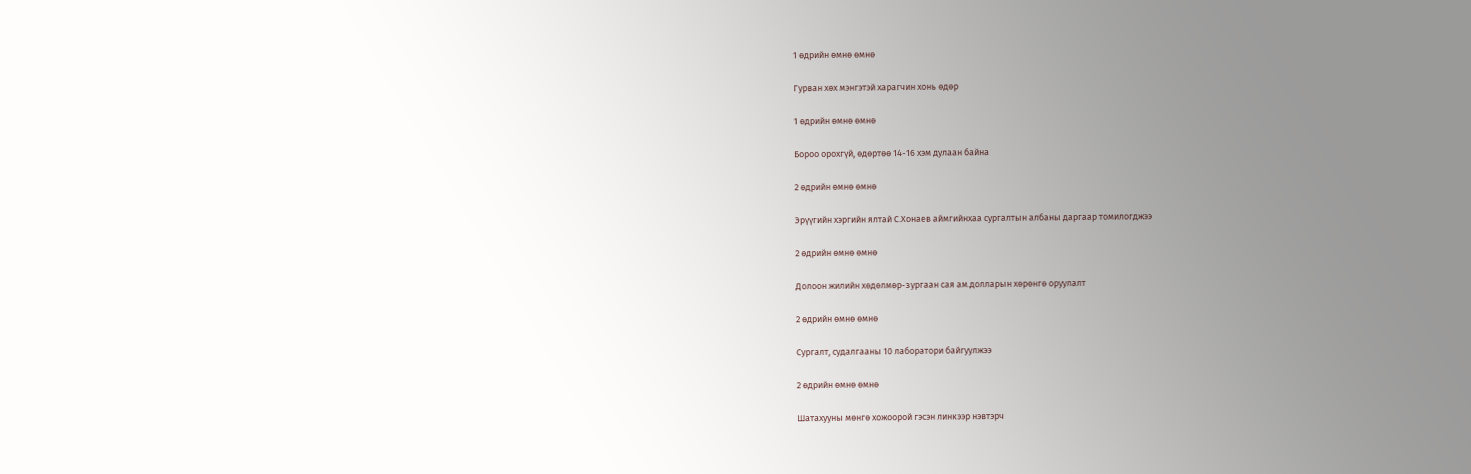1 өдрийн өмнө өмнө

Гурван хөх мэнгэтэй харагчин хонь өдөр

1 өдрийн өмнө өмнө

Бороо орохгүй, өдөртөө 14-16 хэм дулаан байна

2 өдрийн өмнө өмнө

Эрүүгийн хэргийн ялтай С.Хонаев аймгийнхаа сургалтын албаны даргаар томилогджээ

2 өдрийн өмнө өмнө

Долоон жилийн хөдөлмөр-зургаан сая ам.долларын хөрөнгө оруулалт

2 өдрийн өмнө өмнө

Сургалт, судалгааны 10 лаборатори байгуулжээ

2 өдрийн өмнө өмнө

Шатахууны мөнгө хожоорой гэсэн линкээр нэвтэрч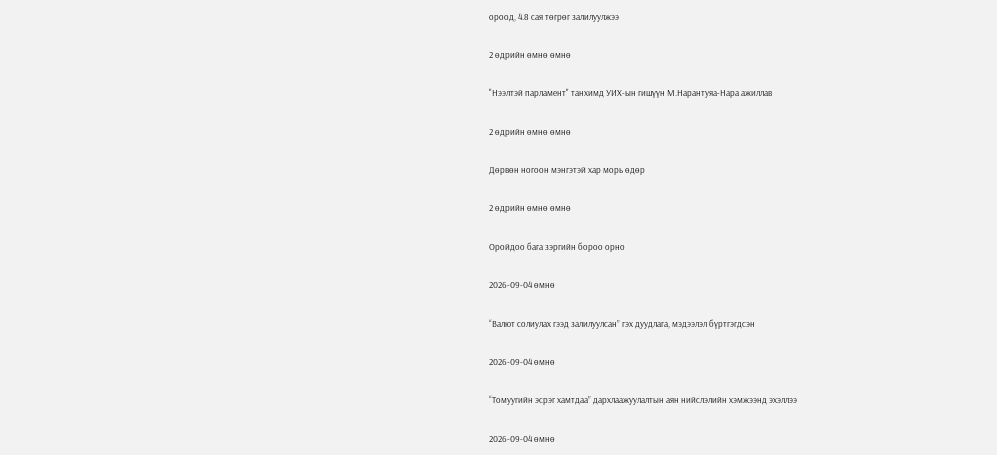ороод, 4.8 сая төгрөг залилуулжээ

2 өдрийн өмнө өмнө

"Нээлтэй парламент" танхимд УИХ-ын гишүүн М.Нарантуяа-Нара ажиллав

2 өдрийн өмнө өмнө

Дөрвөн ногоон мэнгэтэй хар морь өдөр

2 өдрийн өмнө өмнө

Оройдоо бага зэргийн бороо орно

2026-09-04 өмнө

“Валют солиулах гээд залилуулсан” гэх дуудлага, мэдээлэл бүртгэгдсэн

2026-09-04 өмнө

“Томуугийн эсрэг хамтдаа” дархлаажуулалтын аян нийслэлийн хэмжээнд эхэллээ

2026-09-04 өмнө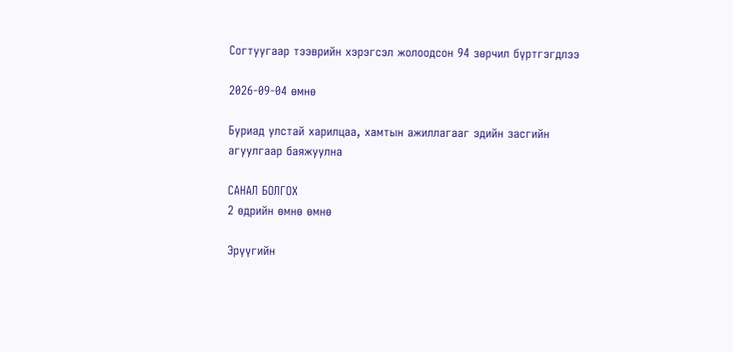Согтуугаар тээврийн хэрэгсэл жолоодсон 94 зөрчил бүртгэгдлээ

2026-09-04 өмнө

Буриад улстай харилцаа, хамтын ажиллагааг эдийн засгийн агуулгаар баяжуулна

САНАЛ БОЛГОХ
2 өдрийн өмнө өмнө

Эрүүгийн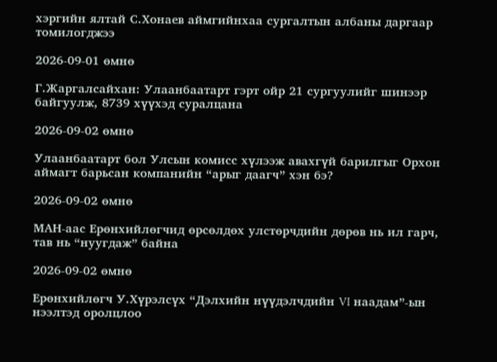хэргийн ялтай С.Хонаев аймгийнхаа сургалтын албаны даргаар томилогджээ

2026-09-01 өмнө

Г.Жаргалсайхан: Улаанбаатарт гэрт ойр 21 сургуулийг шинээр байгуулж, 8739 хүүхэд суралцана

2026-09-02 өмнө

Улаанбаатарт бол Улсын комисс хүлээж авахгүй барилгыг Орхон аймагт барьсан компанийн “арыг даагч” хэн бэ?

2026-09-02 өмнө

МАН-аас Ерөнхийлөгчид өрсөлдөх улстөрчдийн дөрөв нь ил гарч, тав нь “нуугдаж” байна

2026-09-02 өмнө

Ерөнхийлөгч У.Хүрэлсүх “Дэлхийн нүүдэлчдийн VI наадам”-ын нээлтэд оролцлоо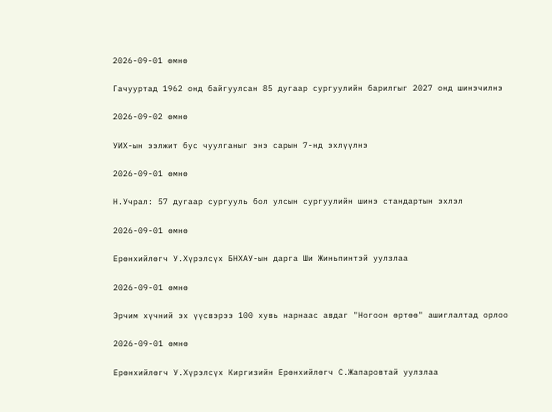2026-09-01 өмнө

Гачууртад 1962 онд байгуулсан 85 дугаар сургуулийн барилгыг 2027 онд шинэчилнэ

2026-09-02 өмнө

УИХ-ын ээлжит бус чуулганыг энэ сарын 7-нд эхлүүлнэ

2026-09-01 өмнө

Н.Учрал: 57 дугаар сургууль бол улсын сургуулийн шинэ стандартын эхлэл

2026-09-01 өмнө

Ерөнхийлөгч У.Хүрэлсүх БНХАУ-ын дарга Ши Жиньпинтэй уулзлаа

2026-09-01 өмнө

Эрчим хүчний эх үүсвэрээ 100 хувь нарнаас авдаг "Ногоон өртөө" ашиглалтад орлоо

2026-09-01 өмнө

Ерөнхийлөгч У.Хүрэлсүх Киргизийн Ерөнхийлөгч С.Жапаровтай уулзлаа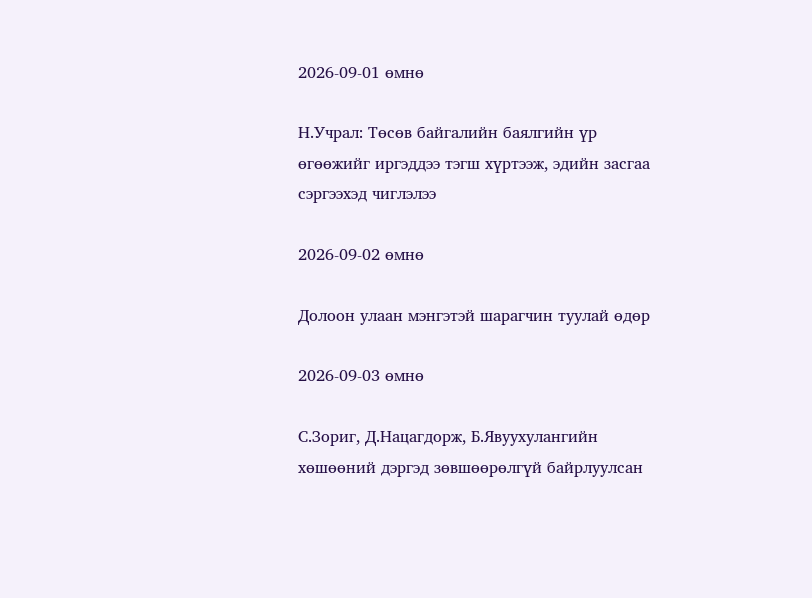2026-09-01 өмнө

Н.Учрал: Төсөв байгалийн баялгийн үр өгөөжийг иргэддээ тэгш хүртээж, эдийн засгаа сэргээхэд чиглэлээ

2026-09-02 өмнө

Долоон улаан мэнгэтэй шарагчин туулай өдөр

2026-09-03 өмнө

С.Зориг, Д.Нацагдорж, Б.Явуухулангийн хөшөөний дэргэд зөвшөөрөлгүй байрлуулсан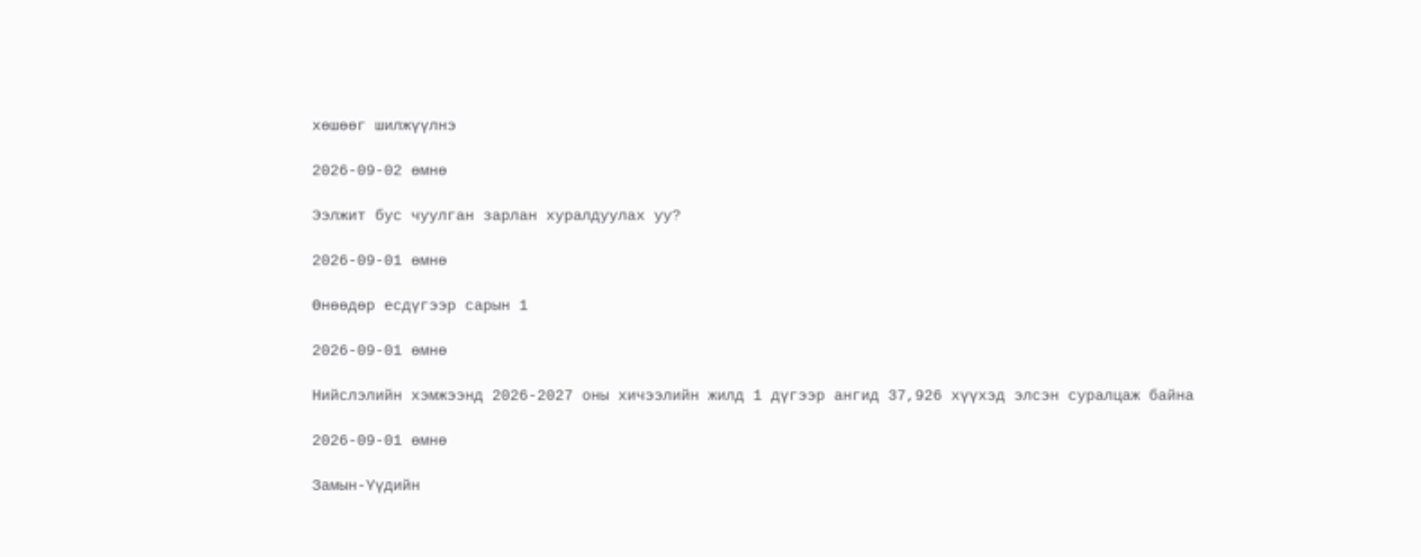хөшөөг шилжүүлнэ

2026-09-02 өмнө

Ээлжит бус чуулган зарлан хуралдуулах уу?

2026-09-01 өмнө

Өнөөдөр есдүгээр сарын 1

2026-09-01 өмнө

Нийслэлийн хэмжээнд 2026-2027 оны хичээлийн жилд 1 дүгээр ангид 37,926 хүүхэд элсэн суралцаж байна

2026-09-01 өмнө

Замын-Үүдийн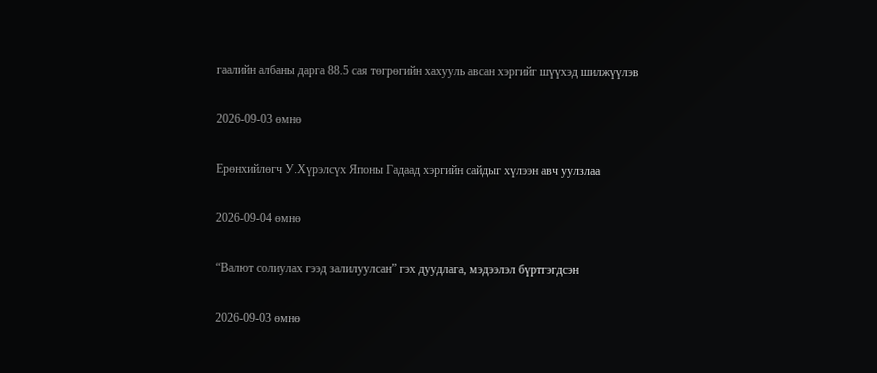гаалийн албаны дарга 88.5 сая төгрөгийн хахууль авсан хэргийг шүүхэд шилжүүлэв

2026-09-03 өмнө

Ерөнхийлөгч У.Хүрэлсүх Японы Гадаад хэргийн сайдыг хүлээн авч уулзлаа

2026-09-04 өмнө

“Валют солиулах гээд залилуулсан” гэх дуудлага, мэдээлэл бүртгэгдсэн

2026-09-03 өмнө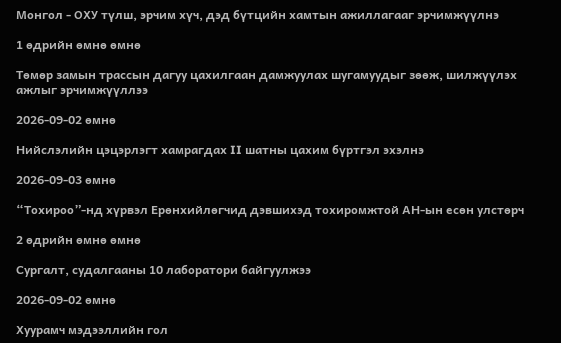Монгол - ОХУ түлш, эрчим хүч, дэд бүтцийн хамтын ажиллагааг эрчимжүүлнэ

1 өдрийн өмнө өмнө

Төмөр замын трассын дагуу цахилгаан дамжуулах шугамуудыг зөөж, шилжүүлэх ажлыг эрчимжүүллээ

2026-09-02 өмнө

Нийслэлийн цэцэрлэгт хамрагдах II шатны цахим бүртгэл эхэлнэ

2026-09-03 өмнө

“Тохироо”-нд хүрвэл Ерөнхийлөгчид дэвшихэд тохиромжтой АН-ын есөн улстөрч

2 өдрийн өмнө өмнө

Сургалт, судалгааны 10 лаборатори байгуулжээ

2026-09-02 өмнө

Хуурамч мэдээллийн гол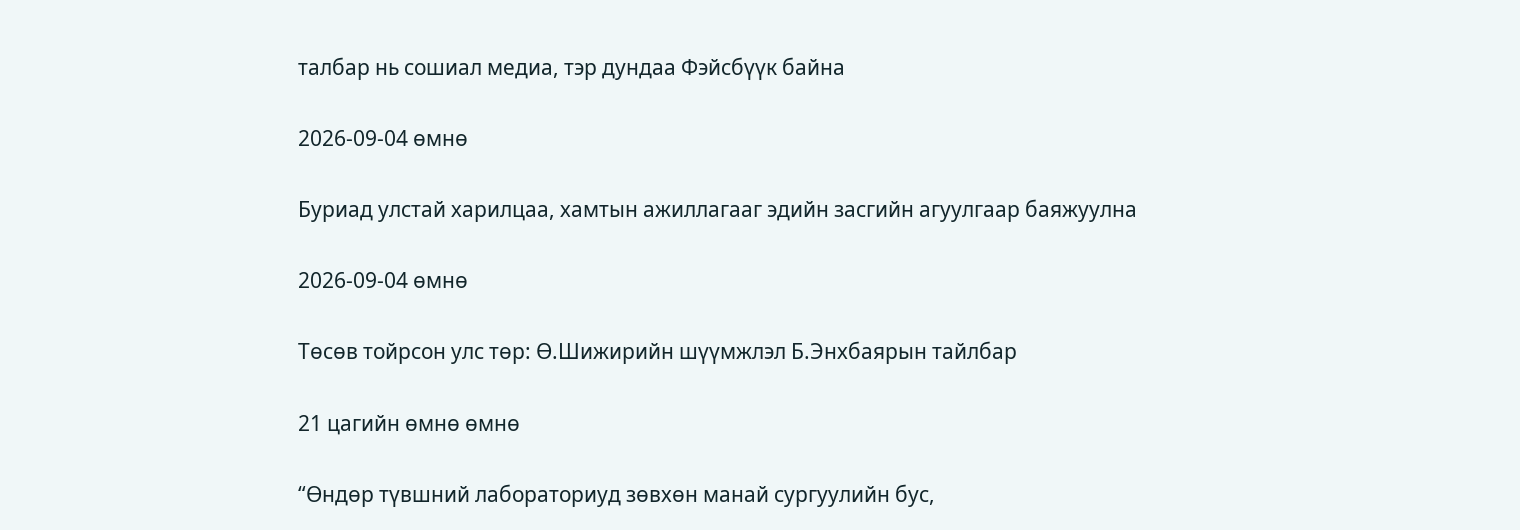талбар нь сошиал медиа, тэр дундаа Фэйсбүүк байна

2026-09-04 өмнө

Буриад улстай харилцаа, хамтын ажиллагааг эдийн засгийн агуулгаар баяжуулна

2026-09-04 өмнө

Төсөв тойрсон улс төр: Ө.Шижирийн шүүмжлэл Б.Энхбаярын тайлбар

21 цагийн өмнө өмнө

“Өндөр түвшний лабораториуд зөвхөн манай сургуулийн бус,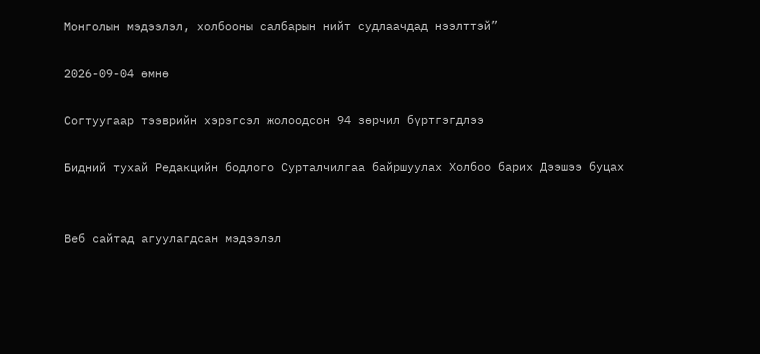Монголын мэдээлэл, холбооны салбарын нийт судлаачдад нээлттэй”

2026-09-04 өмнө

Согтуугаар тээврийн хэрэгсэл жолоодсон 94 зөрчил бүртгэгдлээ

Бидний тухай Редакцийн бодлого Сурталчилгаа байршуулах Холбоо барих Дээшээ буцах


Веб сайтад агуулагдсан мэдээлэл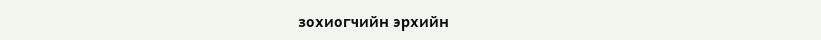зохиогчийн эрхийн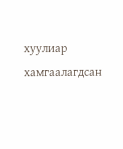хуулиар хамгаалагдсан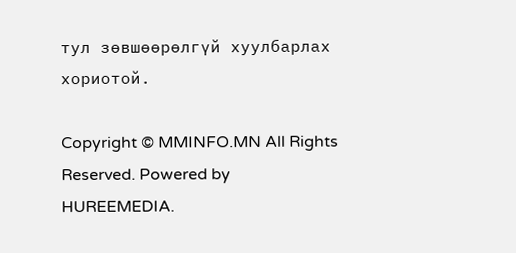тул зөвшөөрөлгүй хуулбарлах хориотой.

Copyright © MMINFO.MN All Rights Reserved. Powered by HUREEMEDIA.